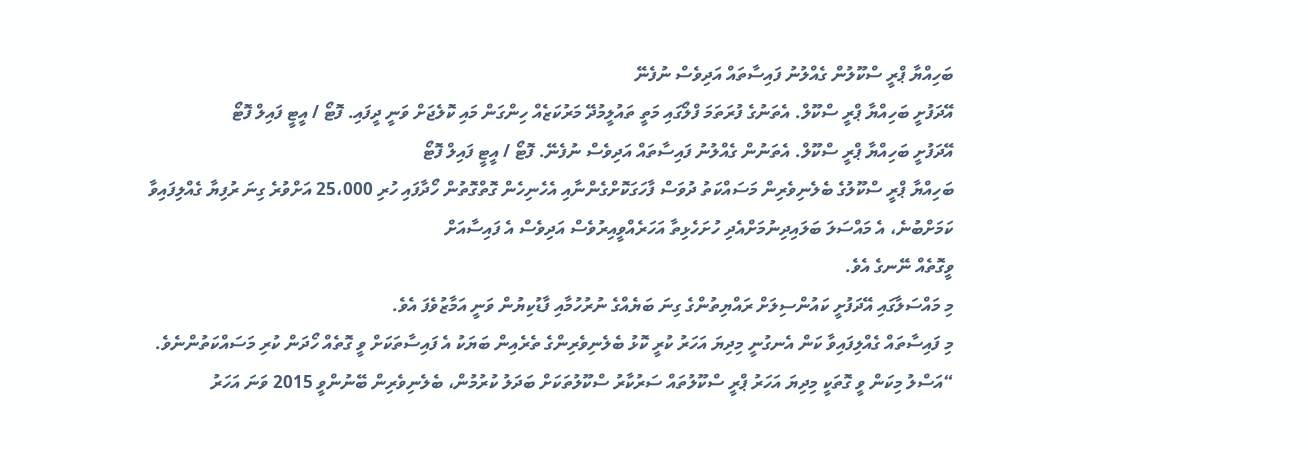ބަހިއްޔާ ޕްރީ ސްކޫލުން ގެއްލުނު ފައިސާތައް އަދިވެސް ނުފެނޭ
އޭދަފުށީ ބަހިއްޔާ ޕްރީ ސްކޫލް. އެތަނުގެ ފުރަތަމަ ފްލޯގައި މަތީ ތައުލީމުދޭ މަރުކަޒެއް ހިންގަން މައި ކޮލެޖަށް ވަނީ ދީފައި. ފޮޓޯ / އީޓީ ފައިލް ފޮޓޯ
އޭދަފުށީ ބަހިއްޔާ ޕްރީ ސްކޫލް. އެތަނުން ގެއްލުނު ފައިސާތައް އަދިވެސް ނުފެނޭ. ފޮޓޯ / އީޓީ ފައިލް ފޮޓޯ
ބަހިއްޔާ ޕްރީ ސްކޫލުގެ ބެލެނިވެރިން މަސައްކަތު ދުވަސް ފާހަގަކޮށްގެންނާއި އެހެނިހެން ގޮތްގޮތުން ހޯދާފައި ހުރި 25،000 އަށްވުރެ ގިނަ ރުފިޔާ ގެއްލިފައިވާ ކަމަށްބުނެ، އެ މައްސަލަ ބަލައިދިނުމަށްއެދި ހުށަހެޅިތާ އަހަރެއްވީއިރުވެސް އަދިވެސް އެ ފައިސާއަށް
ވީގޮތެއް ނޭނގެ އެވެ.
މި މައްސަލާގައި އޭދަފުށީ ކައުންސިލަށް ރައްޔިތުންގެ ގިނަ ބަޔެއްގެ ނުރުހުމާއި ފާޑުކިޔުން ވަނީ އަމާޒުވެފަ އެވެ.
މި ފައިސާތައް ގެއްލިފައިވާ ކަން އެނގުނީ މިދިޔަ އަހަރު ކުރީ ކޮޅު ބެލެނިވެރިންގެ ތެރެއިން ބަޔަކު އެ ފައިސާތަކަށް ވީ ގޮތެއް ހޯދަން ކުރި މަސައްކަތުންނެވެ.
“އަސްލު މިކަން ވީ ގޮތަކީ މިދިޔަ އަހަރު ޕްރީ ސްކޫލުތައް ސަރުކާރު ސްކޫލުތަކަށް ބަދަލު ކުރުމުން، ބެލެނިވެރިން ބޭނުންވީ 2015 ވަނަ އަހަރު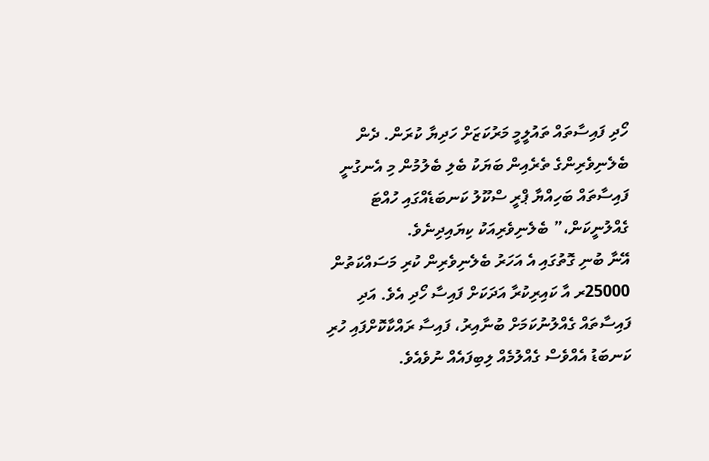ހޯދި ފައިސާތައް ތައުލީމީ މަރުކަޒަށް ހަދިޔާ ކުރަން. ދެން ބެލެނިވެރިންގެ ތެރެއިން ބަޔަކު ބެލި ބެލުމުން މި އެނގުނީ ފައިސާތައް ބަހިއްޔާ ޕްރީ ސްކޫލު ކަނބަޑެއްގައި ހުއްޓަ ގެއްލުނީކަން،” ބެލެނިވެރިއަކު ކިޔައިދިނެވެ.
އޭނާ ބުނި ގޮތުގައި އެ އަހަރު ބެލެނިވެރިން ކުރި މަސައްކަތުން 25000ރ އާ ކައިރިކުރާ އަދަކަށް ފައިސާ ހޯދި އެވެ. އަދި ފައިސާތައް ގެއްލުނުކަމަށް ބުނާއިރު، ފައިސާ ރައްކާކޮށްފައި ހުރި ކަނބަޑު އެއްވެސް ގެއްލުމެއް ލިބިފައެއް ނުވެއެވެ.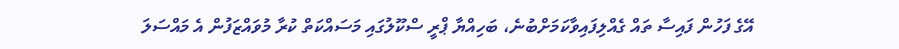އޭގެ ފަހުން ފައިސާ ތައް ގެއްލިފައިވާކަމަށްބުނެ، ބަހިއްޔާ ޕްރީ ސްކޫލުގައި މަސައްކަތް ކުރާ މުވައްޒަފުން އެ މައްސަލަ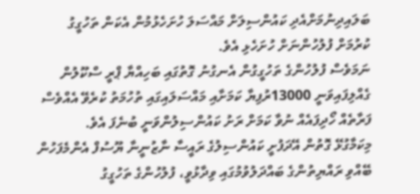ބަލައިދިނުމަށްއެދި ކައުންސިލަށް މައްސަލަ ހުށަހެޅުމުން އެކަން ތަހުގީގު ކުރުމަށް ފުލުހުންނަށް ހުށަހެޅި އެވެ.
ނަމަވެސް ފުލުހުންގެ ތަހުގީގުން އެނގުނު ގޮތުގައި ބަހިއްޔާ ޕްރީ ސްކޫލުން ގެއްލިފައިވަނީ 13000ރުފިޔާ ކަމަށާއި މައްސަލައިގައި ތުހުމަތު ކުރެވޭ އެއްވެސް ފަރާތެއް ހޯދިފައެއް ނުވާ ކަމަށް ރަށު ކައުންސިލުންވަނީ ބުނެފަ އެވެ.
މިކަމާގުޅޭ ގޮތުން އޭދަފުށީ ކައުންސިލުގެ ރައީސާ ނާޒުނީނާ ޔޫސުފް އެންމެފަހުން ބޭއްވި ރައްޔިތުންގެ ބައްދަލުވުމުގައި ވިދާޅުވީ، ފުލުހުންގެ ތަހުގީގު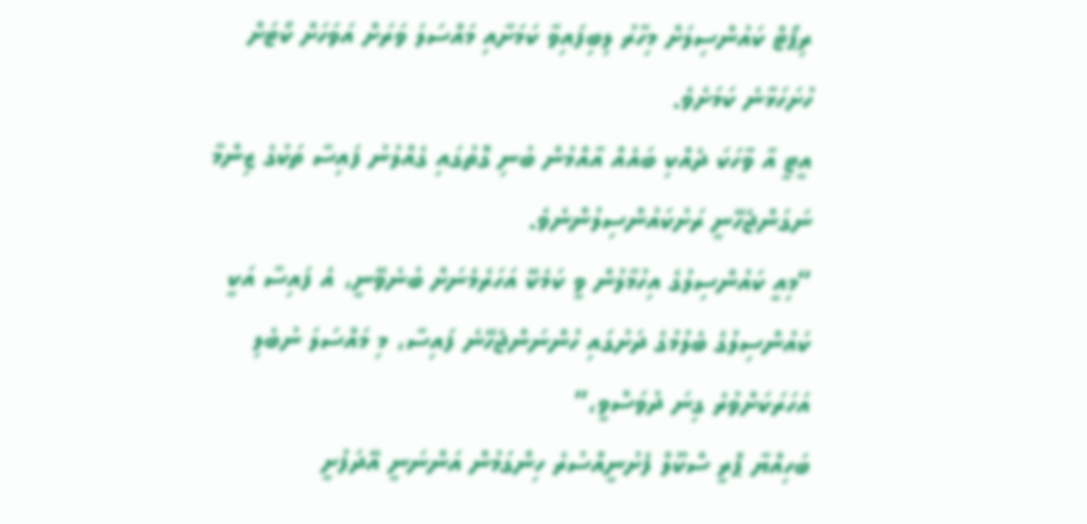ރިޕޯޓް ކައުންސިލަށް މިހާރު ލިބިފައިވާ ކަމަށާއި މައްސަލަ ވަރަށް އަވަހަށް ކޯޓަށް ހުށަހަޅާނެ ކަމަށެވެ.
އީޓީ އާ ވާހަކަ ދެއްކި ބައެއް އާއްމުން ބުނި ގޮތުގައި ގެއްލުނު ފައިސާ ތަކުގެ ޒިންމާ ނަގަންޖެހޭނީ ރަށުކައުންސިލުންނެވެ.
“މިއީ ކައުންސިލުގެ އިހުމާލުން ވީ ކަމެކޭ އަހަރެމެނަށް ބުނެވޭނީ، އެ ފައިސާ އަކީ ކައުންސިލުގެ ބެލުމުގެ ދަށުގައި ހުންނަންޖެހޭނެ ފައިސާ، މި މައްސަލަ ނުބެލި އަހަރަކަށްވުރެ ގިނަ ދުވަސްވީ،”
ބަހިއްޔާ ޕްރީ ސްކޫލް ފެށުނީއްސުރެ ހިންގަމުން އަންނަނީ އޭދަފުށީ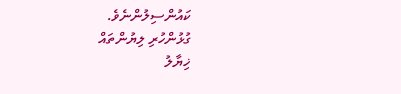ކައުންސިލުންނެވެ.
ގުޅުންހުރި ލިޔުންތައް
ޚިޔާލު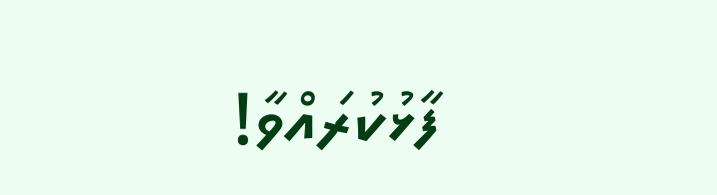ފާޅުކުރައްވާ!